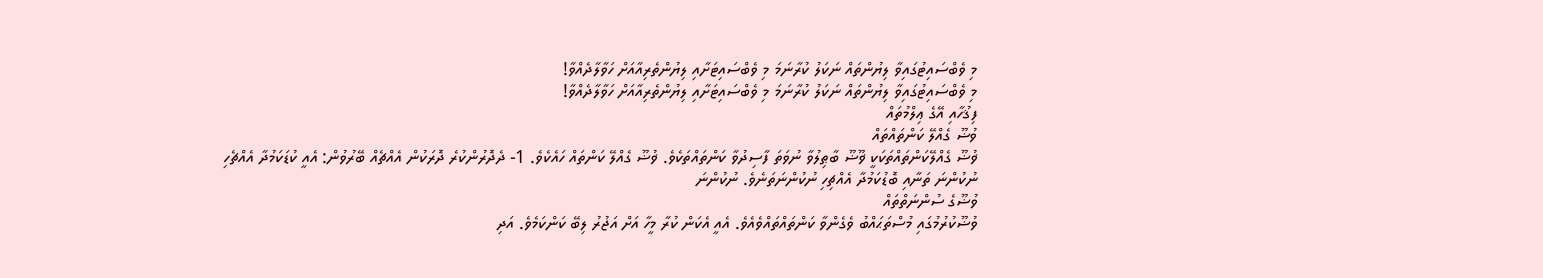މި ވެބްސައިޓުގައިވާ ލިޔުންތައް ނަކަލު ކުރާނަމަ މި ވެބްސައިޓަށާއި ލިޔުންތެރިއާއަށް ހަވާލާދެއްވާ!
މި ވެބްސައިޓުގައިވާ ލިޔުންތައް ނަކަލު ކުރާނަމަ މި ވެބްސައިޓަށާއި ލިޔުންތެރިއާއަށް ހަވާލާދެއްވާ!
ފިޤުހާއި އޭގެ ޢިލްމުތައް
ވުޟޫ ގެއްލޭ ކަންތައްތައް
ޥުޟޫ ގެއްލޭކަންތައްތަކަކީ ޥޫޟޫ ބާޠިލުވާ ނުވަތަ ފާސިދުވާ ކަންތައްތަކެވެ. ޥުޟޫ ގެއްލޭ ކަންތައް ހައެކެވެ. 1- ދެދޮރުންކުރެ ދޮރަކުން އެއްޗެއް ބޭރުވުން: އެއީ ކުޑަކަމުދާ އެއްޗެހި ނުކުންނަ ތަނާއި ބޮޑުކަމުދާ އެއްޗިހި ނުކުންނަތަނެވެ. ނުކުންނަ
ވުޟޫގެ ސުންނަތްތައް
ވުޟޫކުރުމުގައި މުސްތަޙައްބު ވެގެންވާ ކަންތައްތައްވެއެވެ. އެއީ އެކަން ކުރާ މީހާ އަށް އަޖުރު ލިބޭ ކަންކަމެވެ. އަދި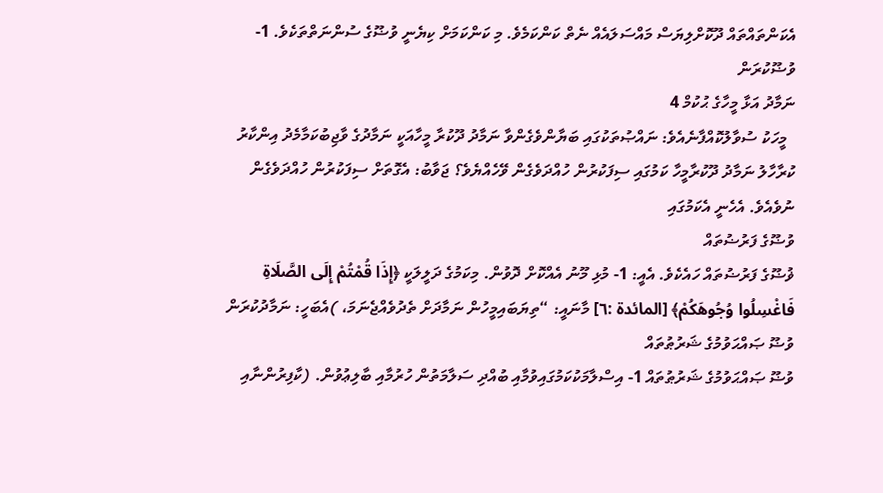އެކަންތައްތައް ދޫކޮށްލިޔަސް މައްސަލައެއް ނެތް ކަންކަމެވެ. މި ކަންކަމަށް ކިޔެނީ ވުޟޫގެ ސުންނަތްތަކެވެ. 1- ވުޟޫކުރަން
ނަމާދު އަޅާ މީހާގެ ޙުކުމް 4
  މީހަކު ސުވާލުކޮއްފާނެއެވެ: ނައްޞުތަކުގައި ބަޔާންވެގެންވާ ނަމާދު ދޫކުރާ މީހާއަކީ ނަމާދުގެ ވާޖިބުކަމާމެދު އިންކާރު ކުރާހާލު ނަމާދު ދޫކުރާމީހާ ކަމުގައި ސިފަކުރުން ހުއްދަވެގެން ވޭހެއްޔެވެ؟ ޖަވާބު: އެގޮތަށް ސިފަކުރުން ހުއްދަވެގެން ނުވެއެވެ. އެހެނީ އެކަމުގައި
ވުޟޫގެ ފަރުޟުތައް
ޥުޟޫގެ ފަރުޟުތައް ހައެކެވެ. އެއީ: 1- މުޅި މޫނު އެއްކޮށް ދޮވުން. މިކަމުގެ ދަލީލަކީ ﴿إِذَا قُمْتُمْ إِلَى الصَّلَاةِ فَاغْسِلُوا وُجُوهَكُمْ﴾ [المائدة :٦] މާނައީ: “ތިޔަބައިމީހުން ނަމާދަށް ތެދުވެއްޖެނަމަ، )އެބަހީ: ނަމާދުކުރަން
ވުޟޫ ޞައްޙަވުމުގެ ޝަރުޠުތައް
ވުޟޫ ޞައްޙަވުމުގެ ޝަރުޠުތައް 1- އިސްލާމަކުކަމުގައިވުމާއި ބުއްދި ސަލާމަތުން ހުރުމާއި ބާލިޢުވުން. (ކާފިރުންނާއި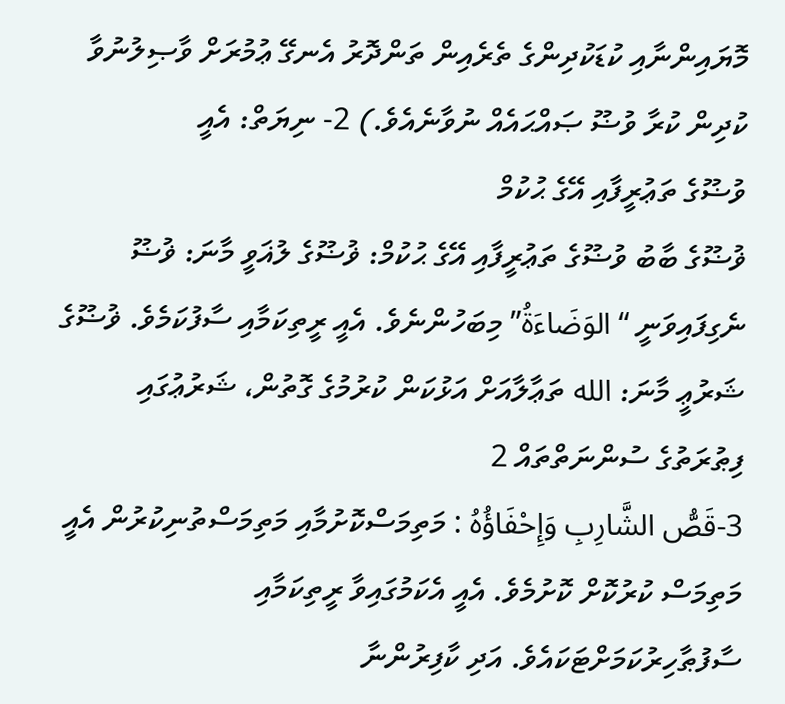މޮޔައިންނާއި ކުޑަކުދިންގެ ތެރެއިން ތަންދޮރު އެނގޭ ޢުމުރަށް ވާޞިލުނުވާ ކުދިން ކުރާ ވުޟޫ ޞައްޙައެއް ނުވާނެއެވެ.) 2- ނިޔަތް: އެއީ
ވުޟޫގެ ތަޢުރީފާއި އޭގެ ޙުކުމް
ޥުޟޫގެ ބާބު ވުޟޫގެ ތަޢުރީފާއި އޭގެ ޙުކުމް: ޥުޟޫގެ ލުޣަވީ މާނަ: ޥުޟޫ ނެގިފައިވަނީ “الوَضَاءَةُ” މިބަހުންނެވެ. އެއީ ރީތިކަމާއި ސާފުކަމެވެ. ޥުޟޫގެ ޝަރުޢީ މާނަ: الله ތަޢާލާއަށް އަޅުކަން ކުރުމުގެ ގޮތުން، ޝަރުޢުގައި
ފިޠުރަތުގެ ސުންނަތްތައް 2
3-قَصُّ الشَّارِبِ وَإِحْفَاؤُهُ : މަތިމަސްކޮށުމާއި މަތިމަސްތުނިކުރުން އެއީ މަތިމަސް ކުރުކޮށް ކޮށުމެވެ. އެއީ އެކަމުގައިވާ ރީތިކަމާއި ސާފުޠާހިރުކަމަށްޓަކައެވެ. އަދި ކާފިރުންނާ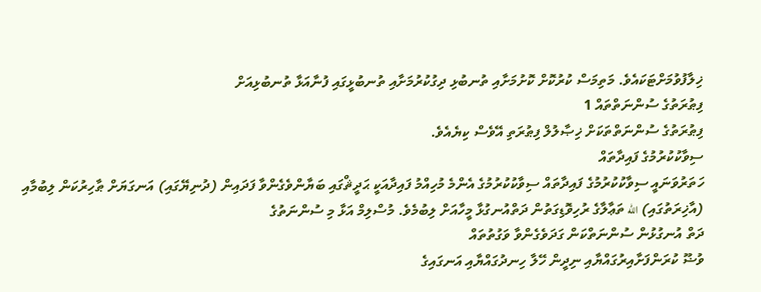ޚިލާފުވުމަށްޓަކައެވެ. މަތިމަސް ކުރުކޮށް ކޮށުމަށާއި ތުނބުޅި ދިގުކުރުމަށާއި ތުނބުޅީގައި ފުނާއަޅާ ތުނބުޅިއަށް
ފިޠުރަތުގެ ސުންނަތްތައް 1
ފިޠުރަތުގެ ސުންނަތްތަކަށް ޚިޞާލުލް ފިޠުރަތި އޭވެސް ކިޔެއެވެ.
ސިވާކުކުރުމުގެ ފައިދާތައް
ހަތަރުވަނައީ ސިވާކުކުރުމުގެ ފައިދާތައް ސިވާކުކުރުމުގެ އެންމެ މުހިއްމު ފައިދާއަކީ ޙަދީޘްގައި ބަޔާންވެގެންވާ ފަދައިން (ދުނިޔޭގައި) އަނގަޔަށް ޠާހިރުކަން ލިބުމާއި (އާޚިރަތުގައި) الله ތަޢާލާގެ ރުހިވޮޑިގަތުން ދަތްއުނގުޅާ މީހާއަށް ލިބުމެވެ. މުސްލިމް އަޅާ މި ސުންނަތުގެ
ދަތް އުނގުޅުން ސުންނަތްކަން ގަދަވެގެންވާ ވަގުތުތައް
ވުޟޫ ކުރަންފަށާއިރުގައްޔާއި ނިދީން ހޭލާ ހިނދުގައްޔާއި އަނގައިގެ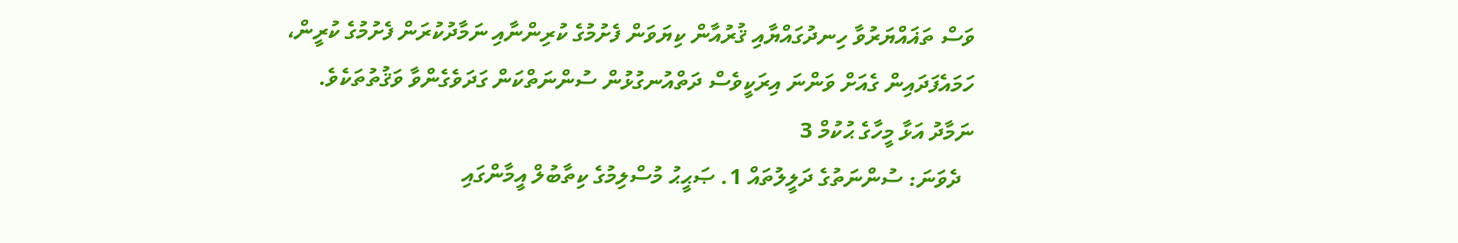ވަސް ތަޣައްޔަރުވާ ހިނދުގައްޔާއި ޤުރުއާން ކިޔަވަން ފެށުމުގެ ކުރިންނާއި ނަމާދުކުރަން ފެށުމުގެ ކުރީން، ހަމައެފަދައިން ގެއަށް ވަންނަ އިރަކީވެސް ދަތްއުނގުޅުން ސުންނަތްކަން ގަދަވެގެންވާ ވަޤުތުތަކެވެ.
ނަމާދު އަޅާ މީހާގެ ޙުކުމް 3
  ދެވަނަ: ސުންނަތުގެ ދަލީލުތައް 1. ޞަޙީޙު މުސްލިމުގެ ކިތާބުލް އީމާންގައި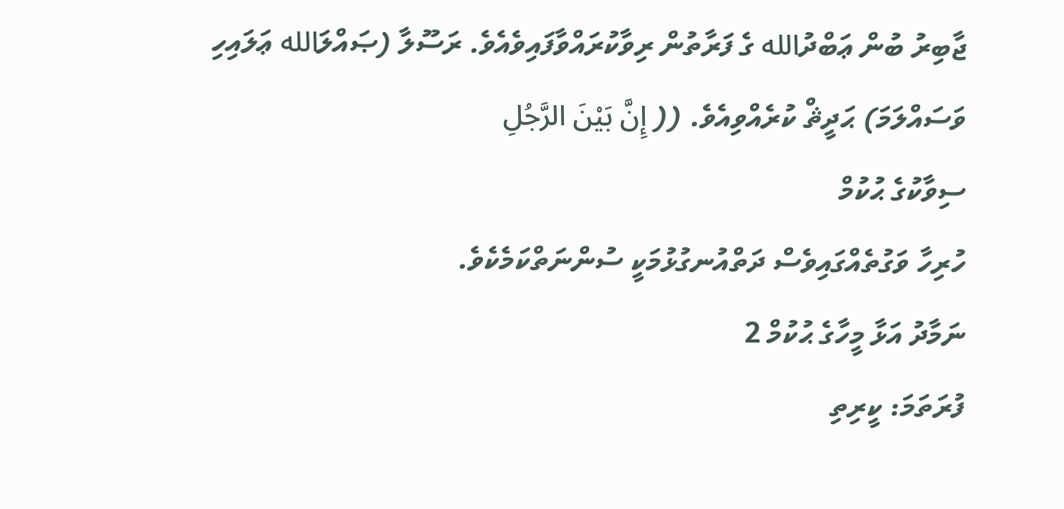ޖާބިރު ބުން ޢަބްދުالله ގެ ފަރާތުން ރިވާކުރައްވާފައިވެއެވެ. ރަސޫލާ (ޞައްލަالله ޢަލައިހި ވަސައްލަމަ) ޙަދީޘް ކުރެއްވިއެވެ. (( إِنَّ بَيْنَ الرَّجُلِ
ސިވާކުގެ ޙުކުމް
ހުރިހާ ވަގުތެއްގައިވެސް ދަތްއުނގުޅުމަކީ ސުންނަތްކަމެކެވެ.
ނަމާދު އަޅާ މީހާގެ ޙުކުމް 2
ފުރަތަމަ: ކީރިތި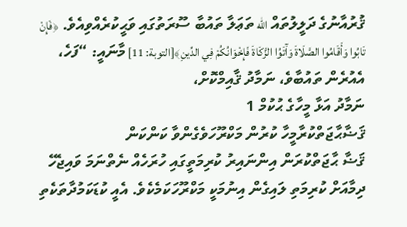ޤުރުއާނުގެ ދަލީލުތައް الله ތަޢަލާ ތައުބާ ސޫރަތުގައި ވަޙީކުރެއްވިއެވެ. ﴿فَإِنْ تَابُوا وَأَقَامُوا الصَّلَاةَ وَآَتَوُا الزَّكَاةَ فَإِخْوَانُكُمْ فِي الدِّينِ﴾[التوبة: 11] މާނައީ: “ފަހެ، އެއުރެން ތައުބާވެ، ނަމާދު ޤާއިމްކޮށް،
ނަމާދު އަޅާ މީހާގެ ޙުކުމް 1
ޤަޟާޙާޖަތްކުރާމީހާ ކުރުން މަކްރޫހަވެގެންވާ ކަންކަން
ޤަޟާ ޙާޖަތްކުރަން އިންނައިރު ކުރިމަތީގައި ހުރަހެއް ނެތްނަމަ ވައިޖެހޭ ދިމާއަށް ކުރިމަތި ލައިގެން އިނުމަކީ މަކްރޫހަކަމެކެވެ. އެއީ ކުޑަކަމުދާތަކެތި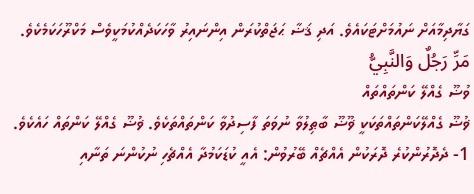ގަޔާދިމާއަށް ނައުމަށްޓަކައެވެ. އަދި ޤަޟާ ޙަޖަތްކުރަން އިންނައިރު ވާހަކަދެއްކުމަކީވެސް މަކްރޫހަކަމެކެވެ. مَرِّ رَجُلٌ وَالنَّبِيُّ
ވުޟޫ ގެއްލޭ ކަންތައްތައް
ޥުޟޫ ގެއްލޭކަންތައްތަކަކީ ޥޫޟޫ ބާޠިލުވާ ނުވަތަ ފާސިދުވާ ކަންތައްތަކެވެ. ޥުޟޫ ގެއްލޭ ކަންތައް ހައެކެވެ. 1- ދެދޮރުންކުރެ ދޮރަކުން އެއްޗެއް ބޭރުވުން: އެއީ ކުޑަކަމުދާ އެއްޗެހި ނުކުންނަ ތަނާއި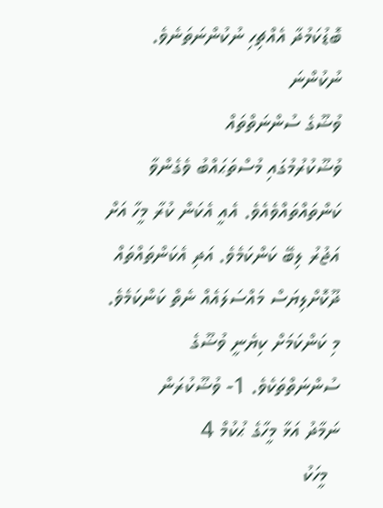ބޮޑުކަމުދާ އެއްޗިހި ނުކުންނަތަނެވެ. ނުކުންނަ
ވުޟޫގެ ސުންނަތްތައް
ވުޟޫކުރުމުގައި މުސްތަޙައްބު ވެގެންވާ ކަންތައްތައްވެއެވެ. އެއީ އެކަން ކުރާ މީހާ އަށް އަޖުރު ލިބޭ ކަންކަމެވެ. އަދި އެކަންތައްތައް ދޫކޮށްލިޔަސް މައްސަލައެއް ނެތް ކަންކަމެވެ. މި ކަންކަމަށް ކިޔެނީ ވުޟޫގެ ސުންނަތްތަކެވެ. 1- ވުޟޫކުރަން
ނަމާދު އަޅާ މީހާގެ ޙުކުމް 4
  މީހަކު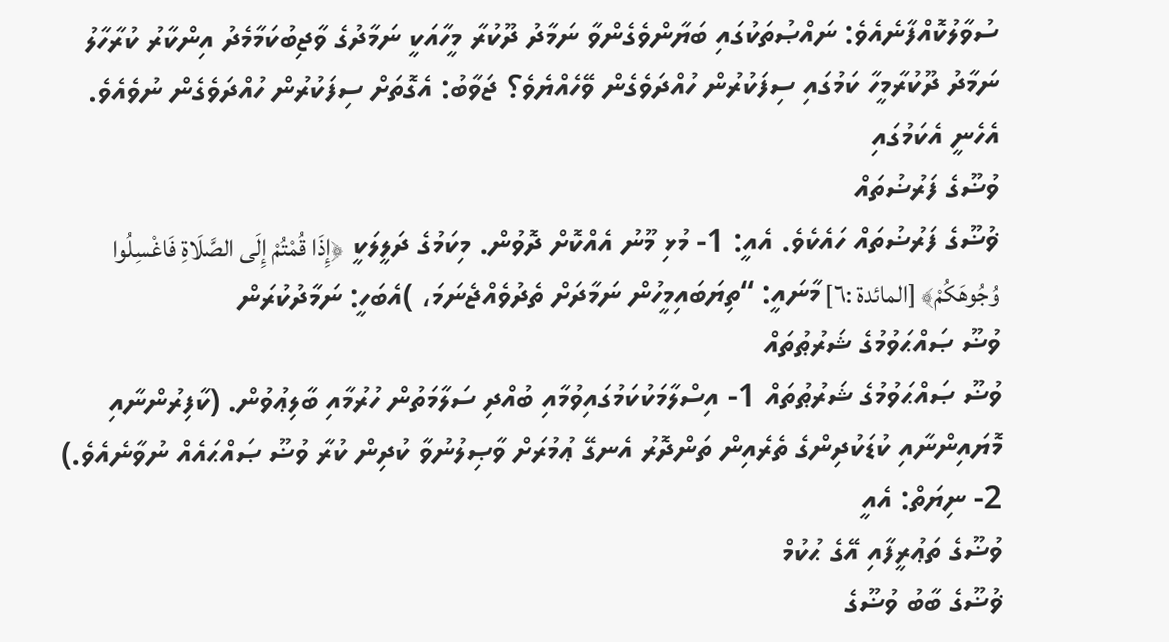ސުވާލުކޮއްފާނެއެވެ: ނައްޞުތަކުގައި ބަޔާންވެގެންވާ ނަމާދު ދޫކުރާ މީހާއަކީ ނަމާދުގެ ވާޖިބުކަމާމެދު އިންކާރު ކުރާހާލު ނަމާދު ދޫކުރާމީހާ ކަމުގައި ސިފަކުރުން ހުއްދަވެގެން ވޭހެއްޔެވެ؟ ޖަވާބު: އެގޮތަށް ސިފަކުރުން ހުއްދަވެގެން ނުވެއެވެ. އެހެނީ އެކަމުގައި
ވުޟޫގެ ފަރުޟުތައް
ޥުޟޫގެ ފަރުޟުތައް ހައެކެވެ. އެއީ: 1- މުޅި މޫނު އެއްކޮށް ދޮވުން. މިކަމުގެ ދަލީލަކީ ﴿إِذَا قُمْتُمْ إِلَى الصَّلَاةِ فَاغْسِلُوا وُجُوهَكُمْ﴾ [المائدة :٦] މާނައީ: “ތިޔަބައިމީހުން ނަމާދަށް ތެދުވެއްޖެނަމަ، )އެބަހީ: ނަމާދުކުރަން
ވުޟޫ ޞައްޙަވުމުގެ ޝަރުޠުތައް
ވުޟޫ ޞައްޙަވުމުގެ ޝަރުޠުތައް 1- އިސްލާމަކުކަމުގައިވުމާއި ބުއްދި ސަލާމަތުން ހުރުމާއި ބާލިޢުވުން. (ކާފިރުންނާއި މޮޔައިންނާއި ކުޑަކުދިންގެ ތެރެއިން ތަންދޮރު އެނގޭ ޢުމުރަށް ވާޞިލުނުވާ ކުދިން ކުރާ ވުޟޫ ޞައްޙައެއް ނުވާނެއެވެ.) 2- ނިޔަތް: އެއީ
ވުޟޫގެ ތަޢުރީފާއި އޭގެ ޙުކުމް
ޥުޟޫގެ ބާބު ވުޟޫގެ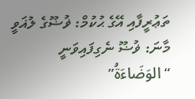ތަޢުރީފާއި އޭގެ ޙުކުމް: ޥުޟޫގެ ލުޣަވީ މާނަ: ޥުޟޫ ނެގިފައިވަނީ “الوَضَاءَةُ”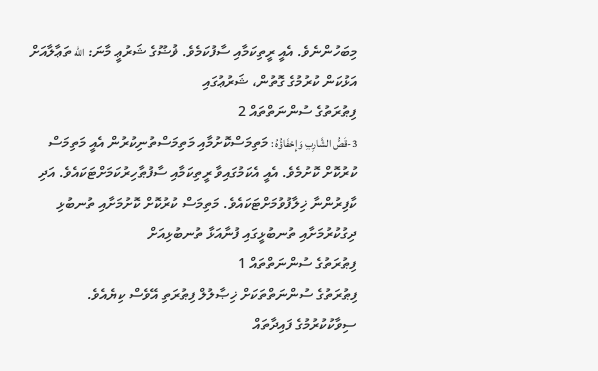މިބަހުންނެވެ. އެއީ ރީތިކަމާއި ސާފުކަމެވެ. ޥުޟޫގެ ޝަރުޢީ މާނަ: الله ތަޢާލާއަށް އަޅުކަން ކުރުމުގެ ގޮތުން، ޝަރުޢުގައި
ފިޠުރަތުގެ ސުންނަތްތައް 2
3-قَصُّ الشَّارِبِ وَإِحْفَاؤُهُ : މަތިމަސްކޮށުމާއި މަތިމަސްތުނިކުރުން އެއީ މަތިމަސް ކުރުކޮށް ކޮށުމެވެ. އެއީ އެކަމުގައިވާ ރީތިކަމާއި ސާފުޠާހިރުކަމަށްޓަކައެވެ. އަދި ކާފިރުންނާ ޚިލާފުވުމަށްޓަކައެވެ. މަތިމަސް ކުރުކޮށް ކޮށުމަށާއި ތުނބުޅި ދިގުކުރުމަށާއި ތުނބުޅީގައި ފުނާއަޅާ ތުނބުޅިއަށް
ފިޠުރަތުގެ ސުންނަތްތައް 1
ފިޠުރަތުގެ ސުންނަތްތަކަށް ޚިޞާލުލް ފިޠުރަތި އޭވެސް ކިޔެއެވެ.
ސިވާކުކުރުމުގެ ފައިދާތައް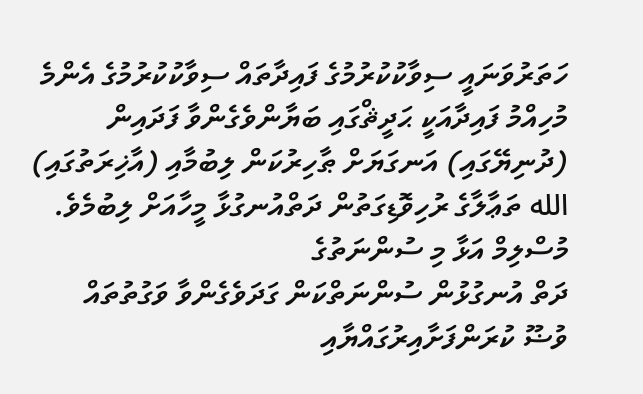ހަތަރުވަނައީ ސިވާކުކުރުމުގެ ފައިދާތައް ސިވާކުކުރުމުގެ އެންމެ މުހިއްމު ފައިދާއަކީ ޙަދީޘްގައި ބަޔާންވެގެންވާ ފަދައިން (ދުނިޔޭގައި) އަނގަޔަށް ޠާހިރުކަން ލިބުމާއި (އާޚިރަތުގައި) الله ތަޢާލާގެ ރުހިވޮޑިގަތުން ދަތްއުނގުޅާ މީހާއަށް ލިބުމެވެ. މުސްލިމް އަޅާ މި ސުންނަތުގެ
ދަތް އުނގުޅުން ސުންނަތްކަން ގަދަވެގެންވާ ވަގުތުތައް
ވުޟޫ ކުރަންފަށާއިރުގައްޔާއި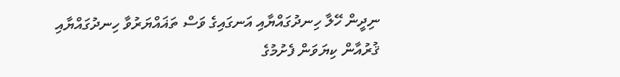ނިދީން ހޭލާ ހިނދުގައްޔާއި އަނގައިގެ ވަސް ތަޣައްޔަރުވާ ހިނދުގައްޔާއި ޤުރުއާން ކިޔަވަން ފެށުމުގެ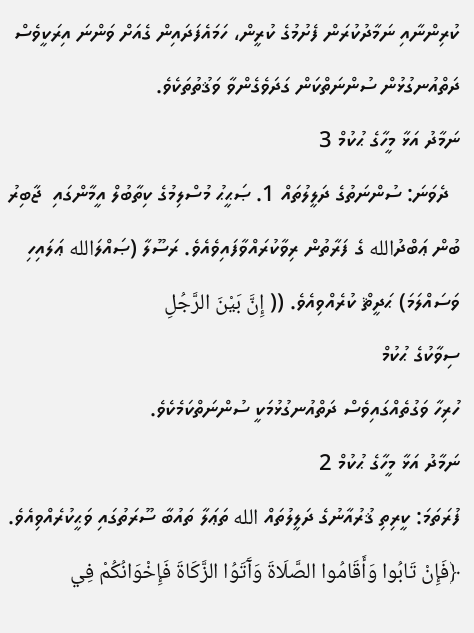ކުރިންނާއި ނަމާދުކުރަން ފެށުމުގެ ކުރީން، ހަމައެފަދައިން ގެއަށް ވަންނަ އިރަކީވެސް ދަތްއުނގުޅުން ސުންނަތްކަން ގަދަވެގެންވާ ވަޤުތުތަކެވެ.
ނަމާދު އަޅާ މީހާގެ ޙުކުމް 3
  ދެވަނަ: ސުންނަތުގެ ދަލީލުތައް 1. ޞަޙީޙު މުސްލިމުގެ ކިތާބުލް އީމާންގައި  ޖާބިރު ބުން ޢަބްދުالله ގެ ފަރާތުން ރިވާކުރައްވާފައިވެއެވެ. ރަސޫލާ (ޞައްލަالله ޢަލައިހި ވަސައްލަމަ) ޙަދީޘް ކުރެއްވިއެވެ. (( إِنَّ بَيْنَ الرَّجُلِ
ސިވާކުގެ ޙުކުމް
ހުރިހާ ވަގުތެއްގައިވެސް ދަތްއުނގުޅުމަކީ ސުންނަތްކަމެކެވެ.
ނަމާދު އަޅާ މީހާގެ ޙުކުމް 2
ފުރަތަމަ: ކީރިތި ޤުރުއާނުގެ ދަލީލުތައް الله ތަޢަލާ ތައުބާ ސޫރަތުގައި ވަޙީކުރެއްވިއެވެ. ﴿فَإِنْ تَابُوا وَأَقَامُوا الصَّلَاةَ وَآَتَوُا الزَّكَاةَ فَإِخْوَانُكُمْ فِي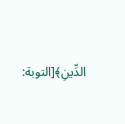الدِّينِ﴾[التوبة: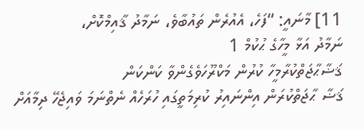11] މާނައީ: “ފަހެ، އެއުރެން ތައުބާވެ، ނަމާދު ޤާއިމްކޮށް،
ނަމާދު އަޅާ މީހާގެ ޙުކުމް 1
ޤަޟާޙާޖަތްކުރާމީހާ ކުރުން މަކްރޫހަވެގެންވާ ކަންކަން
ޤަޟާ ޙާޖަތްކުރަން އިންނައިރު ކުރިމަތީގައި ހުރަހެއް ނެތްނަމަ ވައިޖެހޭ ދިމާއަށް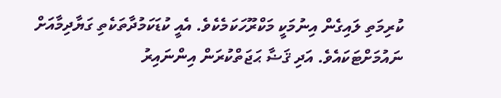ކުރިމަތި ލައިގެން އިނުމަކީ މަކްރޫހަކަމެކެވެ. އެއީ ކުޑަކަމުދާތަކެތި ގަޔާދިމާއަށް ނައުމަށްޓަކައެވެ. އަދި ޤަޟާ ޙަޖަތްކުރަން އިންނައިރު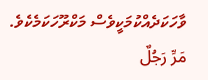ވާހަކަދެއްކުމަކީވެސް މަކްރޫހަކަމެކެވެ. مَرِّ رَجُلٌ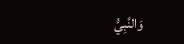وَالنَّبِيُّ